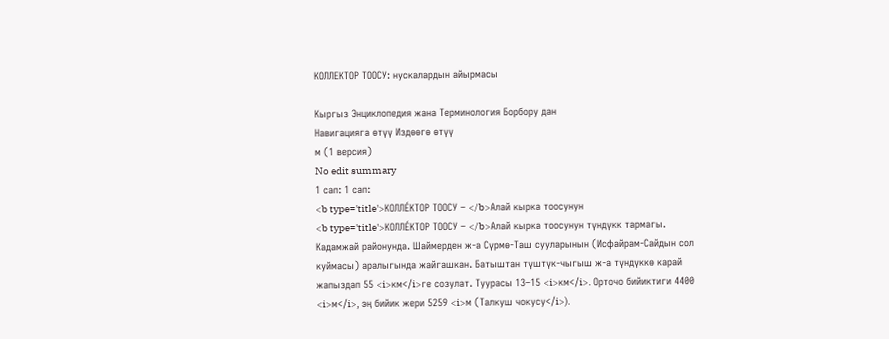КОЛЛЕКТОР ТООСУ: нускалардын айырмасы

Кыргыз Энциклопедия жана Терминология Борбору дан
Навигацияга өтүү Издөөгө өтүү
м (1 версия)
No edit summary
1 сап: 1 сап:
<b type='title'>КОЛЛЕ́КТОР ТООСУ – </b>Алай кырка тоосунун
<b type='title'>КОЛЛЕ́КТОР ТООСУ – </b>Алай кырка тоосунун түндүкк тармагы. Кадамжай районунда. Шаймерден ж-а Сүрмө-Таш сууларынын (Исфайрам-Сайдын сол куймасы) аралыгында жайгашкан. Батыштан түштүк-чыгыш ж-а түндүккө карай жапыздап 55 <i>км</i>ге созулат. Туурасы 13–15 <i>км</i>. Орточо бийиктиги 4400 <i>м</i>, эң бийик жери 5259 <i>м (Талкуш чокусу</i>).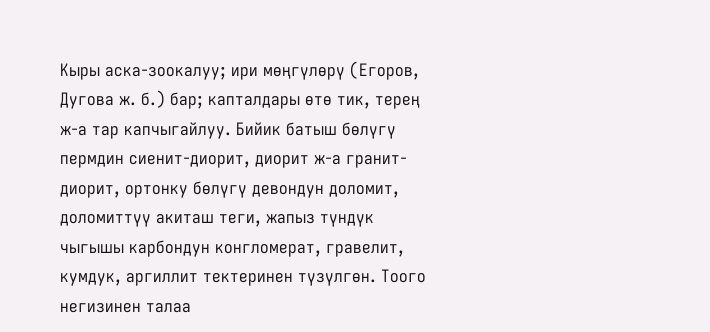Кыры аска-зоокалуу; ири мөңгүлөрү (Егоров, Дуговa ж. б.) бар; капталдары өтө тик, терең ж-а тар капчыгайлуу. Бийик батыш бөлүгү пермдин сиенит-диорит, диорит ж-а гранит-диорит, ортонку бөлүгү девондун доломит, доломиттүү акиташ теги, жапыз түндүк чыгышы карбондун конгломерат, гравелит, кумдук, аргиллит тектеринен түзүлгөн. Тоого негизинен талаа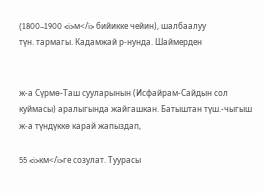(1800–1900 <i>м</i> бийикке чейин), шалбаалуу
түн. тармагы. Кадамжай р-нунда. Шаймерден


ж-а Сүрмө-Таш сууларынын (Исфайрам-Сайдын сол куймасы) аралыгында жайгашкан. Батыштан түш.-чыгыш ж-а түндүккө карай жапыздап,

55 <i>км</i>ге созулат. Туурасы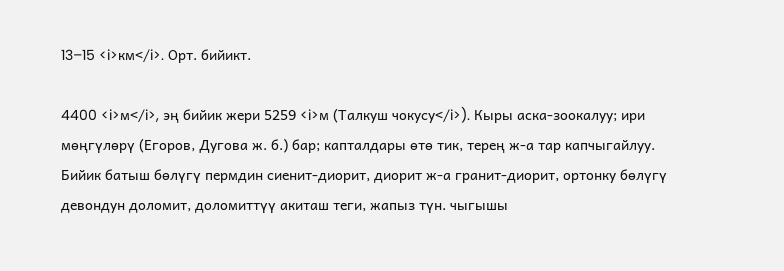13–15 <i>км</i>. Орт. бийикт.

4400 <i>м</i>, эң бийик жери 5259 <i>м (Талкуш чокусу</i>). Кыры аска-зоокалуу; ири мөңгүлөрү (Егоров, Дуговa ж. б.) бар; капталдары өтө тик, терең ж-а тар капчыгайлуу. Бийик батыш бөлүгү пермдин сиенит-диорит, диорит ж-а гранит-диорит, ортонку бөлүгү девондун доломит, доломиттүү акиташ теги, жапыз түн. чыгышы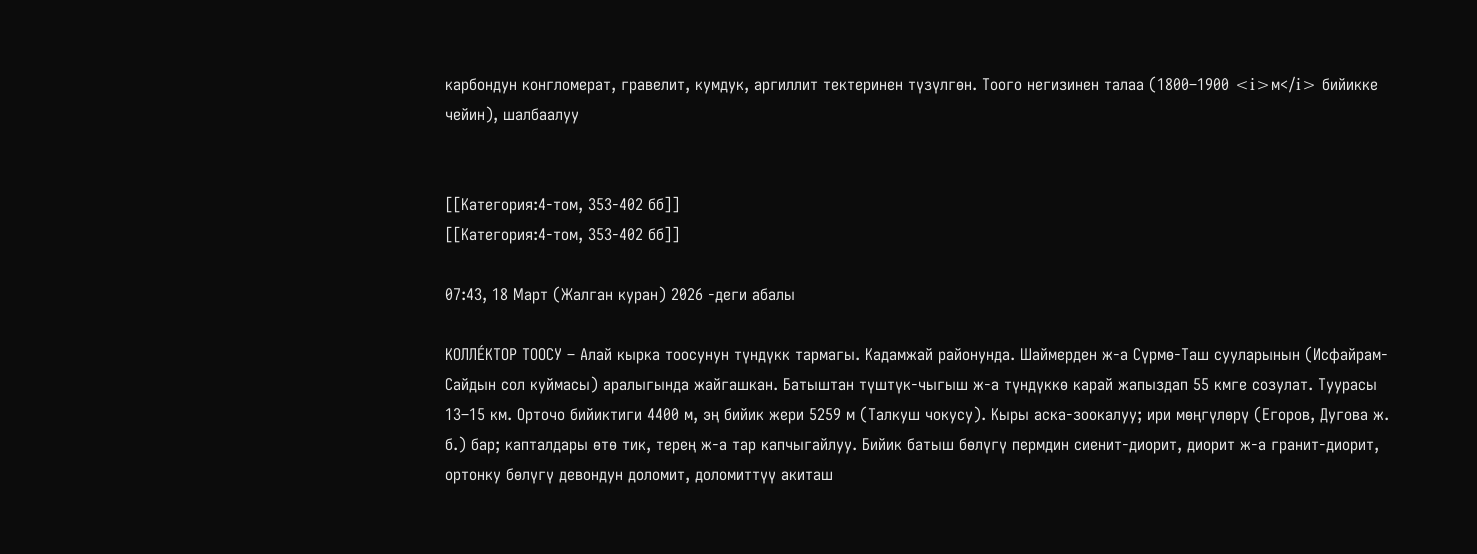карбондун конгломерат, гравелит, кумдук, аргиллит тектеринен түзүлгөн. Тоого негизинен талаа (1800–1900 <i>м</i> бийикке чейин), шалбаалуу


[[Категория:4-том, 353-402 бб]]
[[Категория:4-том, 353-402 бб]]

07:43, 18 Март (Жалган куран) 2026 -деги абалы

КОЛЛЕ́КТОР ТООСУ – Алай кырка тоосунун түндүкк тармагы. Кадамжай районунда. Шаймерден ж-а Сүрмө-Таш сууларынын (Исфайрам-Сайдын сол куймасы) аралыгында жайгашкан. Батыштан түштүк-чыгыш ж-а түндүккө карай жапыздап 55 кмге созулат. Туурасы 13–15 км. Орточо бийиктиги 4400 м, эң бийик жери 5259 м (Талкуш чокусу). Кыры аска-зоокалуу; ири мөңгүлөрү (Егоров, Дуговa ж. б.) бар; капталдары өтө тик, терең ж-а тар капчыгайлуу. Бийик батыш бөлүгү пермдин сиенит-диорит, диорит ж-а гранит-диорит, ортонку бөлүгү девондун доломит, доломиттүү акиташ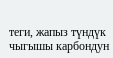теги, жапыз түндүк чыгышы карбондун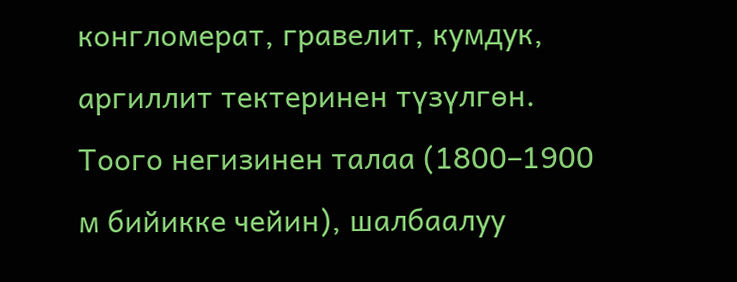конгломерат, гравелит, кумдук, аргиллит тектеринен түзүлгөн. Тоого негизинен талаа (1800–1900 м бийикке чейин), шалбаалуу